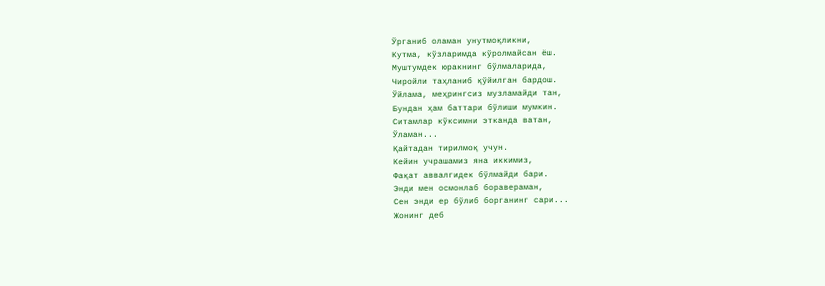Ўрганиб оламан унутмоқликни,
Кутма, кўзларимда кўролмайсан ёш.
Муштумдек юракнинг бўлмаларида,
Чиройли таҳланиб қўйилган бардош.
Ўйлама, меҳрингсиз музламайди тан,
Бундан ҳам баттари бўлиши мумкин.
Ситамлар кўксимни этканда ватан,
Ўламан...
Қайтадан тирилмоқ учун.
Кейин учрашамиз яна иккимиз,
Фақат аввалгидек бўлмайди бари.
Энди мен осмонлаб боравераман,
Сен энди ер бўлиб борганинг сари...
Жонинг деб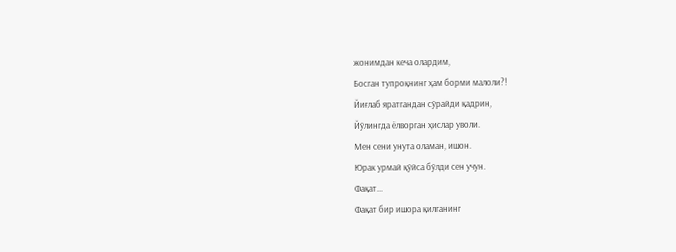жонимдан кеча олардим,
Босган тупроқнинг ҳам борми малоли?!
Йиғлаб яратгандан сўрайди қадрин,
Йўлингда ёлворган ҳислар уволи.
Мен сени унута оламан, ишон.
Юрак урмай қўйса бўлди сен учун.
Фақат...
Фақат бир ишора қилганинг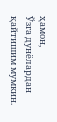ҳамон,
Ўзга дунёлардан қайтишим мумкин.